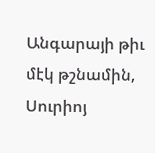Անգարայի թիւ մէկ թշնամին, Սուրիոյ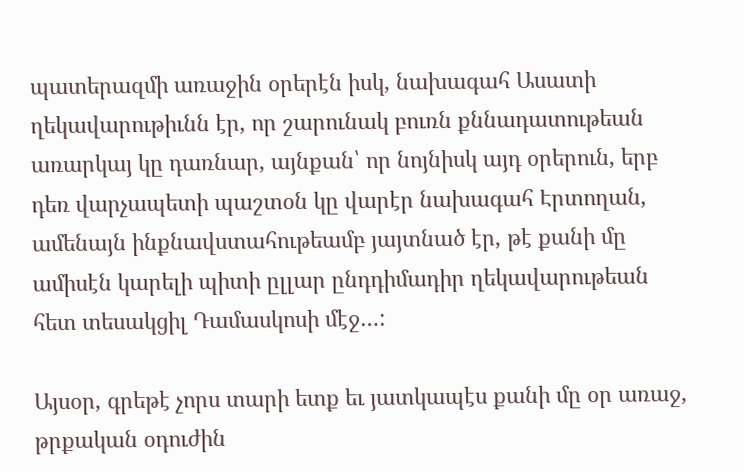պատերազմի առաջին օրերէն իսկ, նախագահ Ասատի ղեկավարութիւնն էր, որ շարունակ բուռն քննադատութեան առարկայ կը դառնար, այնքան՝ որ նոյնիսկ այդ օրերուն, երբ դեռ վարչապետի պաշտօն կը վարէր նախագահ Էրտողան, ամենայն ինքնավստահութեամբ յայտնած էր, թէ քանի մը ամիսէն կարելի պիտի ըլլար ընդդիմադիր ղեկավարութեան հետ տեսակցիլ Դամասկոսի մէջ…:

Այսօր, գրեթէ չորս տարի ետք եւ յատկապէս քանի մը օր առաջ, թրքական օդուժին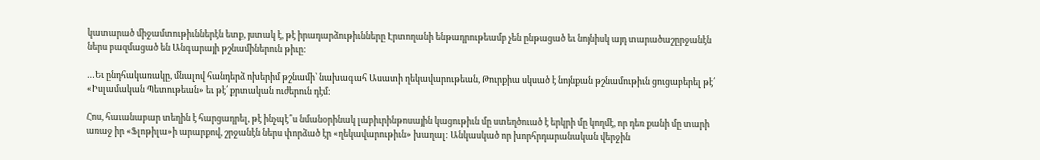կատարած միջամտութիւններէն ետք, յստակ է, թէ իրադարձութիւնները Էրտողանի ենթադրութեամբ չեն ընթացած եւ նոյնիսկ այդ տարածաշըրջանէն ներս բազմացած են Անգարայի թշնամիներուն թիւը:

…Եւ ընդհակառակը, մնալով հանդերձ ոխերիմ թշնամի՝ նախագահ Ասատի ղեկավարութեան, Թուրքիա սկսած է նոյնքան թշնամութիւն ցուցաբերել թէ՛ «Իսլամական Պետութեան» եւ թէ՛ քրտական ուժերուն դէմ:

Հոս, հաւանաբար տեղին է հարցադրել, թէ ինչպէ՞ս նմանօրինակ լաբիւրինթոսային կացութիւն մը ստեղծուած է երկրի մը կողմէ, որ դեռ քանի մը տարի առաջ իր «Ֆլոթիլա»ի արարքով, շրջանէն ներս փորձած էր «ղեկավարութիւն» խաղալ: Անկասկած որ խորհրդարանական վերջին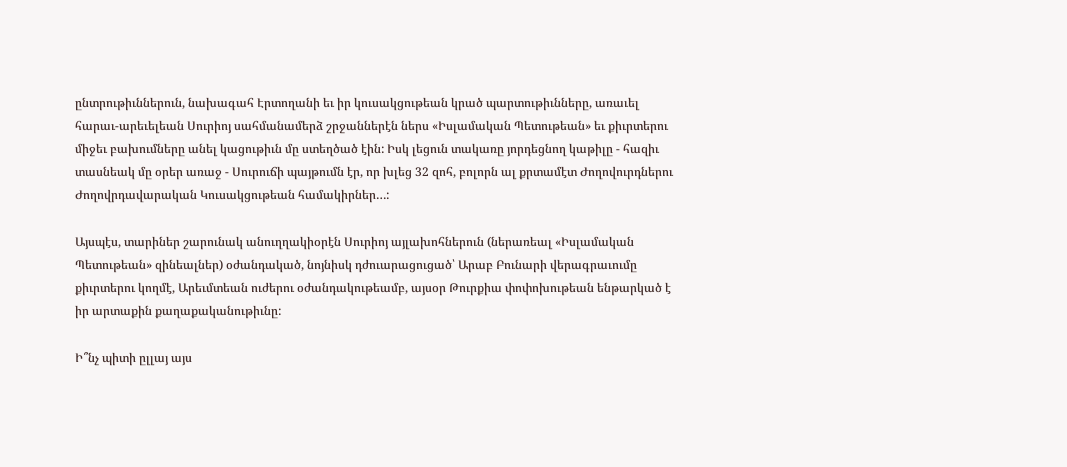ընտրութիւններուն, նախագահ Էրտողանի եւ իր կուսակցութեան կրած պարտութիւնները, առաւել հարաւ-արեւելեան Սուրիոյ սահմանամերձ շրջաններէն ներս «Իսլամական Պետութեան» եւ քիւրտերու միջեւ բախումները անել կացութիւն մը ստեղծած էին: Իսկ լեցուն տակառը յորդեցնող կաթիլը - հազիւ տասնեակ մը օրեր առաջ - Սուրուճի պայթումն էր, որ խլեց 32 զոհ, բոլորն ալ քրտամէտ Ժողովուրդներու Ժողովրդավարական Կուսակցութեան համակիրներ…:

Այսպէս, տարիներ շարունակ անուղղակիօրէն Սուրիոյ այլախոհներուն (ներառեալ «Իսլամական Պետութեան» զինեալներ) օժանդակած, նոյնիսկ դժուարացուցած՝ Արաբ Բունարի վերագրաւումը քիւրտերու կողմէ, Արեւմտեան ուժերու օժանդակութեամբ, այսօր Թուրքիա փոփոխութեան ենթարկած է իր արտաքին քաղաքականութիւնը:

Ի՞նչ պիտի ըլլայ այս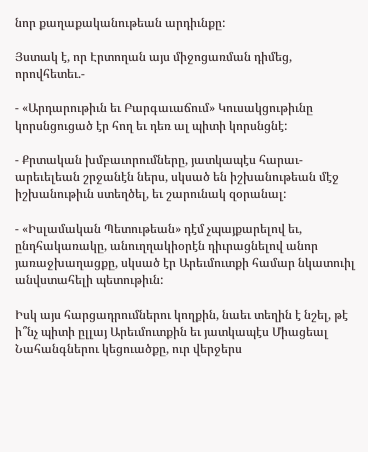նոր քաղաքականութեան արդիւնքը:

Յստակ է, որ Էրտողան այս միջոցառման դիմեց, որովհետեւ.-

- «Արդարութիւն եւ Բարգաւաճում» Կուսակցութիւնը կորսնցուցած էր հող եւ դեռ ալ պիտի կորսնցնէ:

- Քրտական խմբաւորումները, յատկապէս հարաւ-արեւելեան շրջանէն ներս, սկսած են իշխանութեան մէջ իշխանութիւն ստեղծել, եւ շարունակ զօրանալ:

- «Իսլամական Պետութեան» դէմ չպայքարելով եւ, ընդհակառակը, անուղղակիօրէն դիւրացնելով անոր յառաջխաղացքը, սկսած էր Արեւմուտքի համար նկատուիլ անվստահելի պետութիւն:

Իսկ այս հարցադրումներու կողքին, նաեւ տեղին է նշել, թէ ի՞նչ պիտի ըլլայ Արեւմուտքին եւ յատկապէս Միացեալ Նահանգներու կեցուածքը, ուր վերջերս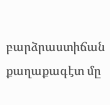բարձրաստիճան քաղաքագէտ մը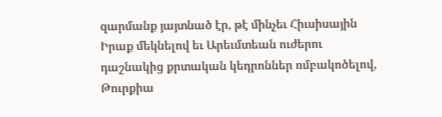զարմանք յայտնած էր, թէ մինչեւ Հիւսիսային Իրաք մեկնելով եւ Արեւմտեան ուժերու դաշնակից քրտական կեդրոններ ռմբակոծելով, Թուրքիա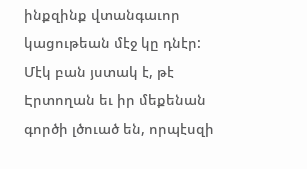ինքզինք վտանգաւոր կացութեան մէջ կը դնէր:
Մէկ բան յստակ է, թէ Էրտողան եւ իր մեքենան գործի լծուած են, որպէսզի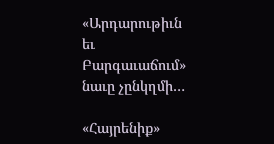«Արդարութիւն եւ Բարգաւաճում» նաւը չընկղմի…

«Հայրենիք»